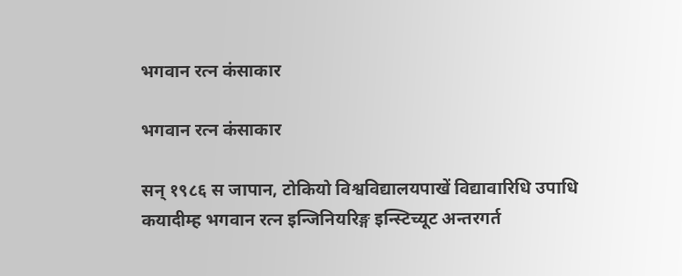भगवान रत्न कंसाकार

भगवान रत्न कंसाकार

सन् १९८६ स जापान, टोकियो विश्वविद्यालयपाखें विद्यावारिधि उपाधि कयादीम्ह भगवान रत्न इन्जिनियरिङ्ग इन्स्टिच्यूट अन्तरगर्त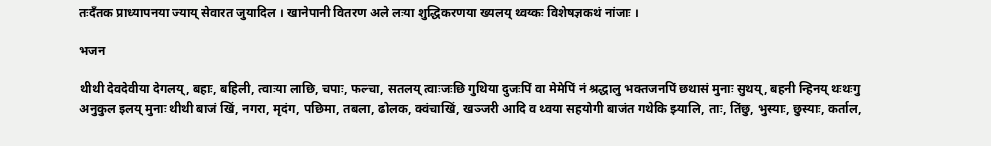तःदँतक प्राध्यापनया ज्याय् सेवारत जुयादिल । खानेपानी वितरण अले लःया शुद्धिकरणया ख्यलय् थ्वय्कः विशेषज्ञकथं नांजाः ।

भजन

थीथी देवदेवीया देगलय्‌, बहाः, बहिली, त्वाःया लाछि, चपाः, फल्चा, सतलय्‌ त्वाःजःछि गुथिया दुजःपिं वा मेमेपिं नं श्रद्धालु भक्तजनपिं छथासं मुनाः सुथय्‌, बहनी न्हिनय्‌ थःथःगु अनुकुल इलय्‌ मुनाः थीथी बाजं खिं, नगरा, मृदंग, पछिमा, तबला, ढोलक, क्वंचाखिं, खञ्जरी आदि व थ्वया सहयोगी बाजंत गथेकि झ्यालि, ताः, तिंछु, भुस्याः, छुस्याः, कर्ताल,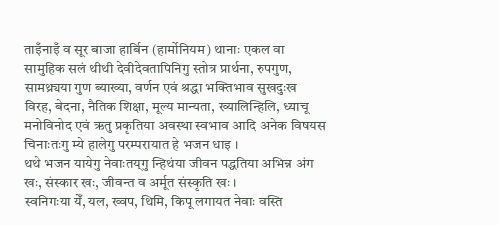ताइँनाइँ व सूर बाजा हार्बिन (हार्मोनियम) थानाः एकल वा सामुहिक सलं थीथी देवीदेवतापिनिगु स्तोत्र प्रार्थना, रुपगुण, सामथ्र्यया गुण ब्याख्या, वर्णन एवं श्रद्धा भक्तिभाव सुखदुःख विरह, बेदना, नैतिक शिक्षा, मूल्य मान्यता, ख्यालिन्हिलि, ध्याचू मनोविनोद एवं ऋतु प्रकृतिया अवस्था स्वभाव आदि अनेक विषयस चिनाःतःगु म्ये हालेगु परम्परायात हे भजन धाइ ।
थथे भजन यायेगु नेवाःतय्‌गु न्हिथंया जीवन पद्धतिया अभिन्न अंग खः, संस्कार खः, जीवन्त व अर्मूत संस्कृति खः ।
स्वनिगःया येँ, यल, ख्वप, थिमि, किपू लगायत नेवाः वस्ति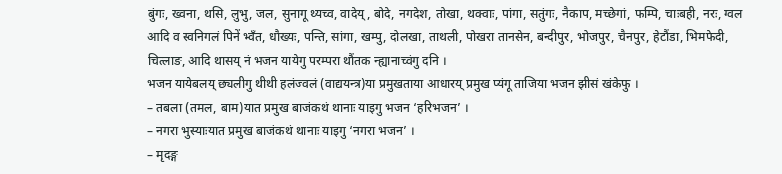बुंगः, ख्वना, थसि, लुभु, जल, सुनागू थ्यच्व, वादेय्‌, बोदे, नगदेश, तोखा, थक्वाः, पांगा, सतुंगः, नैकाप, मच्छेगां, फम्पि, चाःबही, नरः, ग्वल आदि व स्वनिगलं पिनें भ्वँत, धौख्यः, पन्ति, सांगा, खम्पु, दोलखा, ताथली, पोखरा तानसेन, बन्दीपुर, भोजपुर, चैनपुर, हेटौंडा, भिमफेदी, चित्लाङ, आदि थासय्‌ नं भजन यायेगु परम्परा थौंतक न्ह्यानाच्वंगु दनि ।
भजन यायेबलय्‌ छ्यलीगु थीथी हलंज्वलं (वाद्ययन्त्र)या प्रमुखताया आधारय्‌ प्रमुख प्यंगू ताजिया भजन झीसं खंकेफु ।
– तबला (तमल, बाम)यात प्रमुख बाजंकथं थानाः याइगु भजन ‘हरिभजन’ ।
– नगरा भुस्याःयात प्रमुख बाजंकथं थानाः याइगु ‘नगरा भजन’ ।
– मृदङ्ग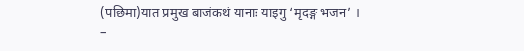(पछिमा)यात प्रमुख बाजंकथं यानाः याइगु ‘मृदङ्ग भजन’ ।
–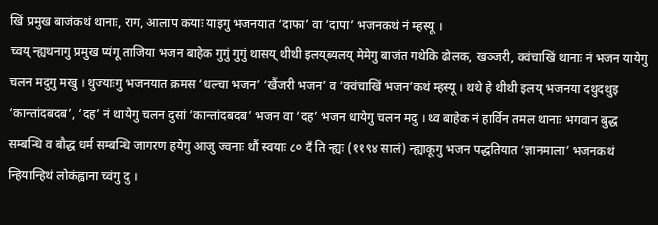खिं प्रमुख बाजंकथं थानाः, राग, आलाप कयाः याइगु भजनयात ‘दाफा’ वा ‘दापा’ भजनकथं नं म्हस्यू ।
च्वय्‌ न्ह्यथनागु प्रमुख प्यंगू ताजिया भजन बाहेक गुगुं गुगुं थासय्‌ थीथी इलय्‌ब्यलय्‌ मेमेगु बाजंत गथेकि ढोलक, खञ्जरी, क्वंचाखिं थानाः नं भजन यायेगु चलन मदुगु मखु । थुज्याःगु भजनयात क्रमस ‘धल्चा भजन’ ‘खैंजरी भजन’ व ‘क्वंचाखिं भजन’कथं म्हस्यू । थथे हे थीथी इलय्‌ भजनया दथुदथुइ ‘कान्तांदबदब’, ‘दह’ नं थायेगु चलन दुसां ‘कान्तांदबदब’ भजन वा ‘दह’ भजन धायेगु चलन मदु । थ्व बाहेक नं हार्विन तमल थानाः भगवान बुद्ध सम्बन्धि व बौद्ध धर्म सम्बन्धि जागरण हयेगु आजु ज्वनाः थौं स्वयाः ८० दँ ति न्ह्यः (११९४ सालं) न्ह्याकूगु भजन पद्धतियात ‘ज्ञानमाला’ भजनकथं न्हियान्हिथं लोकंह्वाना च्वंगु दु ।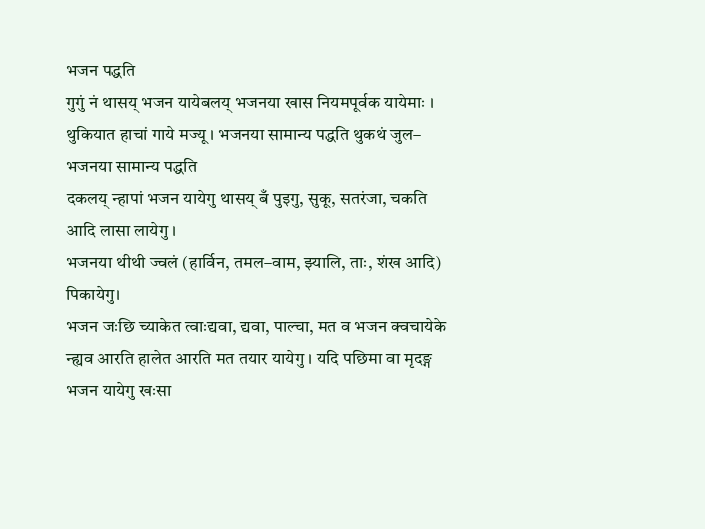भजन पद्धति
गुगुं नं थासय्‌ भजन यायेबलय्‌ भजनया खास नियमपूर्वक यायेमाः । थुकियात हाचां गाये मज्यू । भजनया सामान्य पद्धति थुकथं जुल–
भजनया सामान्य पद्धति
दकलय्‌ न्हापां भजन यायेगु थासय्‌ बँ पुइगु, सुकू, सतरंजा, चकति आदि लासा लायेगु ।
भजनया थीथी ज्वलं (हार्विन, तमल–वाम, झ्यालि, ताः, शंख आदि) पिकायेगु।
भजन जःछि च्याकेत त्वाःद्यवा, द्यवा, पाल्चा, मत व भजन क्वचायेके न्ह्यव आरति हालेत आरति मत तयार यायेगु । यदि पछिमा वा मृदङ्ग भजन यायेगु खःसा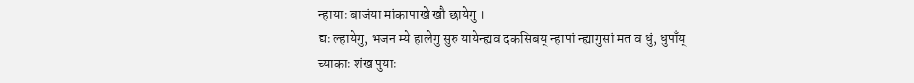न्हायाः बाजंया मांकापाखे खौ छायेगु ।
द्यः ल्हायेगु, भजन म्ये हालेगु सुरु यायेन्ह्यव दकसिबय्‌ न्हापां न्ह्यागुसां मत व धुं, धुपाँय्‌ च्याकाः शंख पुयाः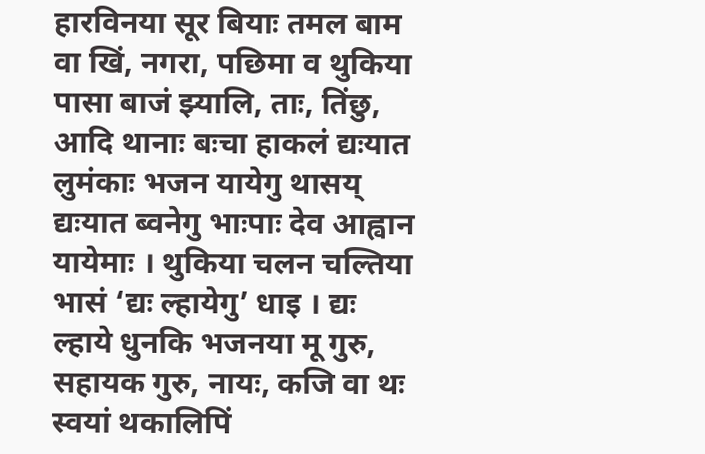हारविनया सूर बियाः तमल बाम वा खिं, नगरा, पछिमा व थुकिया पासा बाजं झ्यालि, ताः, तिंछु, आदि थानाः बःचा हाकलं द्यःयात लुमंकाः भजन यायेगु थासय्‌ द्यःयात ब्वनेगु भाःपाः देव आह्वान यायेमाः । थुकिया चलन चल्तिया भासं ‘द्यः ल्हायेगु’ धाइ । द्यः ल्हाये धुनकि भजनया मू गुरु, सहायक गुरु, नायः, कजि वा थः स्वयां थकालिपिं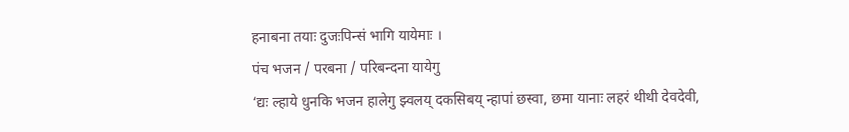हनाबना तयाः दुजःपिन्सं भागि यायेमाः ।
पंच भजन / परबना / परिबन्दना यायेगु
‘द्यः ल्हाये धुनकि भजन हालेगु झ्वलय्‌ दकसिबय्‌ न्हापां छस्वा, छमा यानाः लहरं थीथी देवदेवी,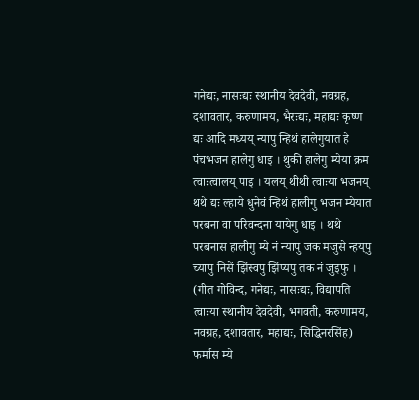गनेद्यः, नासःद्यः स्थानीय देवदेवी, नवग्रह, दशावतार, करुणामय, भैरःद्यः, महाद्यः कृष्ण द्यः आदि मध्यय्‌ न्यापु न्हिथं हालेगुयात हे पंचभजन हालेगु धाइ । थुकी हालेगु म्येया क्रम त्वाःत्वालय्‌ पाइ । यलय्‌ थीथी त्वाःया भजनय्‌ थथे द्यः ल्हाये धुनेवं न्हिथं हालीगु भजन म्येयात परबना वा परिवन्दना यायेगु धाइ । थथे परबनास हालीगु म्ये नं न्यापु जक मजुसे न्हय्‌पु च्यापु निसें झिंस्वपु झिंप्यपु तक नं जुइफु । (गीत गोविन्द, गनेद्यः, नासःद्यः, विद्यापति त्वाःया स्थानीय देवदेवी, भगवती, करुणामय, नवग्रह, दशावतार, महाद्यः, सिद्धिनरसिंह)
फर्मास म्ये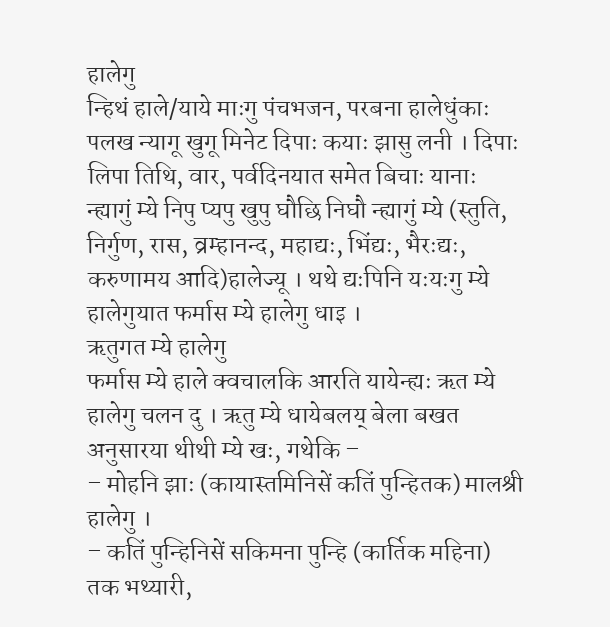हालेगु
न्हिथं हाले/याये माःगु पंचभजन, परबना हालेधुंकाः पलख न्यागू खुगू मिनेट दिपाः कयाः झासु लनी । दिपाः लिपा तिथि, वार, पर्वदिनयात समेत बिचाः यानाः न्ह्यागुं म्ये निपु प्यपु खुपु घौछि निघौ न्ह्यागुं म्ये (स्तुति, निर्गुण, रास, व्रम्हानन्द, महाद्यः, भिंद्यः, भैरःद्यः, करुणामय आदि)हालेज्यू । थथे द्यःपिनि यःयःगु म्ये हालेगुयात फर्मास म्ये हालेगु धाइ ।
ऋतुगत म्ये हालेगु
फर्मास म्ये हाले क्वचालकि आरति यायेन्ह्यः ऋत म्ये हालेगु चलन दु । ऋतु म्ये धायेबलय्‌ बेला बखत अनुसारया थीथी म्ये खः, गथेकि –
– मोहनि झाः (कायास्तमिनिसें कतिं पुन्हितक) मालश्री हालेगु ।
– कतिं पुन्हिनिसें सकिमना पुन्हि (कार्तिक महिना) तक भथ्यारी,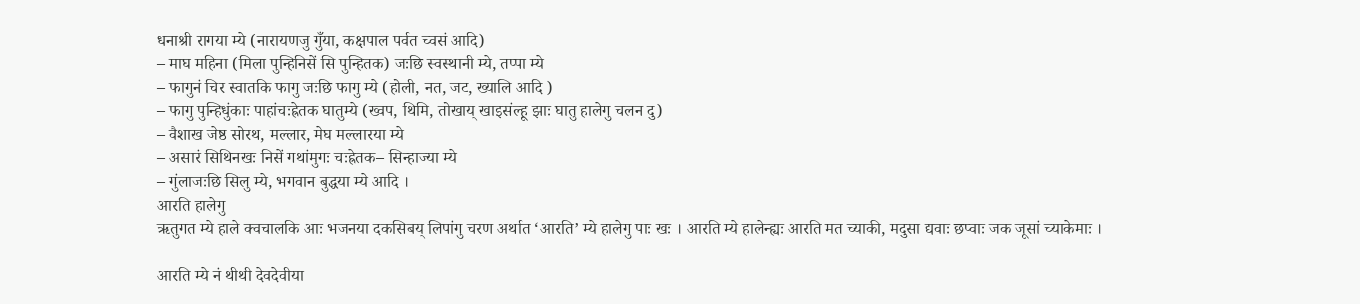धनाश्री रागया म्ये (नारायणजु गुँया, कक्षपाल पर्वत च्वसं आदि)
– माघ महिना (मिला पुन्हिनिसें सि पुन्हितक) जःछि स्वस्थानी म्ये, तप्पा म्ये
– फागुनं चिर स्वातकि फागु जःछि फागु म्ये (होली, नत, जट, ख्यालि आदि )
– फागु पुन्हिधुंकाः पाहांचःह्रेतक घातुम्ये (ख्वप, थिमि, तोखाय्‌ खाइसंल्हू झाः घातु हालेगु चलन दु)
– वैशाख जेष्ठ सोरथ, मल्लार, मेघ मल्लारया म्ये
– असारं सिथिनखः निसें गथांमुगः चःह्रेतक– सिन्हाज्या म्ये
– गुंलाजःछि सिलु म्ये, भगवान बुद्धया म्ये आदि ।
आरति हालेगु
ऋतुगत म्ये हाले क्वचालकि आः भजनया दकसिबय्‌ लिपांगु चरण अर्थात ‘आरति’ म्ये हालेगु पाः खः । आरति म्ये हालेन्ह्यः आरति मत च्याकी, मदुसा द्यवाः छप्वाः जक जूसां च्याकेमाः ।

आरति म्ये नं थीथी देवदेवीया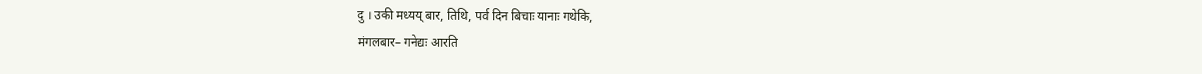दु । उकी मध्यय्‌ बार, तिथि, पर्व दिन बिचाः यानाः गथेकि,
मंगलबार– गनेद्यः आरति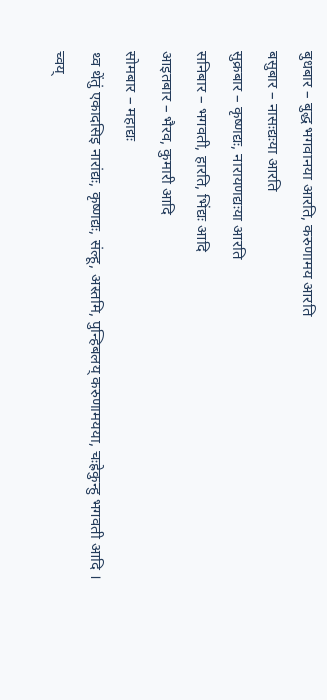बुधबार – बुद्ध भगवानया आरति, करुणामय आरति
बसुबार – नासःद्यःया आरति
सुक्रबार – कृष्णद्यः, नारायणद्यःया आरति
सनिबार – भगवती, हारति, भिंद्यः आदि
आइतबार – भैरव, कुमारी आदि
सोमबार – महाद्यः
थ्व थेंतुं एकादसिइ नारांद्यः, कृष्णद्यः, संल्हू, अस्तमि, पुन्हिबलय्‌ करुणामयया, चःह्रेकुन्हु भगवती आदि ।
च्वय्‌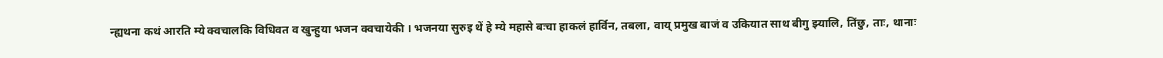न्ह्यथना कथं आरति म्ये क्वचालकि विधिवत व खुन्हुया भजन क्वचायेकी । भजनया सुरुइ थें हे म्ये महासे बःचा हाकलं हार्विन, तबला, वाय्‌ प्रमुख बाजं व उकियात साथ बीगु झ्यालि, तिंछु, ताः, थानाः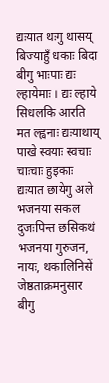द्यःयात थःगु थासय्‌ बिज्याहुँ धकाः बिदा बीगु भाःपाः द्यः ल्हायेमाः । द्यः ल्हाये सिधलकि आरति मत ल्ह्वनाः द्यःयाथाय्‌ पाखे स्वयाः स्वचाः चाःचाः हुइकाः द्यःयात छायेगु अले भजनया सकल दुजःपिन्त छसिकथं भजनया गुरुजन, नायः, थकालिनिसें जेष्ठताक्रमनुसार बीगु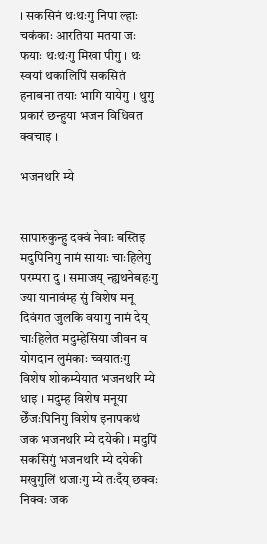। सकसिनं थःथःगु निपा ल्हाः चकंकाः आरतिया मतया जः फयाः थःथःगु मिखा पीगु । थः स्वयां थकालिपिं सकसितं हनाबना तयाः भागि यायेगु । थुगु प्रकारं छन्हुया भजन विधिवत क्वचाइ ।

भजनथरि म्ये


सापारुकुन्हु दक्वं नेवाः बस्तिइ मदुपिनिगु नामं सायाः चाःहिलेगु परम्परा दु । समाजय्‌ न्ह्यथनेबहःगु ज्या यानावंम्ह सुं विशेष मनू दिवंगत जुलकि वयागु नामं देय्‌ चाःहिलेत मदुम्हेसिया जीवन व योगदान लुमंकाः च्वयातःगु विशेष शोकम्येयात भजनथरि म्ये धाइ । मदुम्ह विशेष मनूया छेँजःपिनिगु विशेष इनापकथं जक भजनथरि म्ये दयेकी । मदुपिं सकसिगुं भजनथरि म्ये दयेकी मखुगुलिं थजाःगु म्ये तःदँय्‌ छक्वः निक्वः जक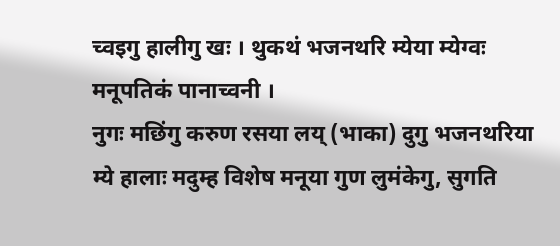च्वइगु हालीगु खः । थुकथं भजनथरि म्येया म्येग्वः मनूपतिकं पानाच्वनी ।
नुगः मछिंगु करुण रसया लय्‌ (भाका) दुगु भजनथरिया म्ये हालाः मदुम्ह विशेष मनूया गुण लुमंकेगु, सुगति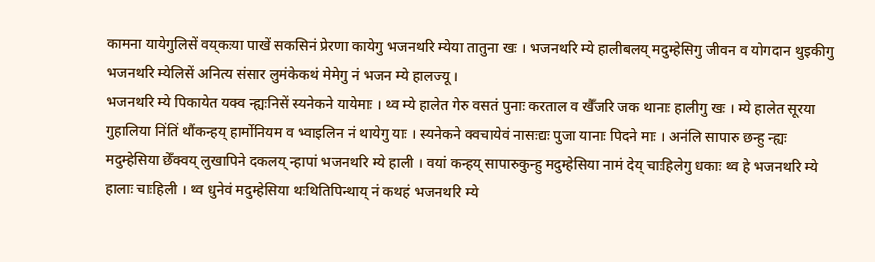कामना यायेगुलिसें वय्‌कःया पाखें सकसिनं प्रेरणा कायेगु भजनथरि म्येया तातुना खः । भजनथरि म्ये हालीबलय्‌ मदुम्हेसिगु जीवन व योगदान थुइकीगु भजनथरि म्येलिसें अनित्य संसार लुमंकेकथं मेमेगु नं भजन म्ये हालज्यू ।
भजनथरि म्ये पिकायेत यक्व न्ह्यःनिसें स्यनेकने यायेमाः । थ्व म्ये हालेत गेरु वसतं पुनाः करताल व खैँजरि जक थानाः हालीगु खः । म्ये हालेत सूरया गुहालिया निंतिं थौंकन्हय्‌ हार्मोनियम व भ्वाइलिन नं थायेगु याः । स्यनेकने क्वचायेवं नासःद्यः पुजा यानाः पिदने माः । अनंलि सापारु छन्हु न्ह्यः मदुम्हेसिया छेँक्वय्‌ लुखापिने दकलय्‌ न्हापां भजनथरि म्ये हाली । वयां कन्हय्‌ सापारुकुन्हु मदुम्हेसिया नामं देय्‌ चाःहिलेगु धकाः थ्व हे भजनथरि म्ये हालाः चाःहिली । थ्व धुनेवं मदुम्हेसिया थःथितिपिन्थाय्‌ नं कथहं भजनथरि म्ये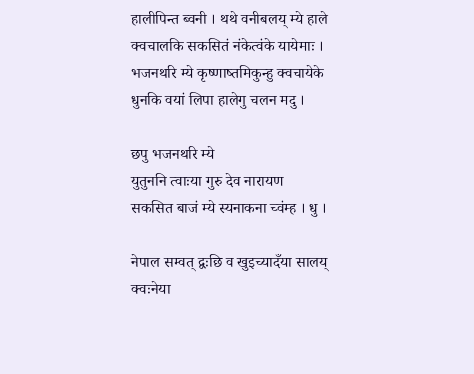हालीपिन्त ब्वनी । थथे वनीबलय्‌ म्ये हाले क्वचालकि सकसितं नंकेत्वंके यायेमाः । भजनथरि म्ये कृष्णाष्तमिकुन्हु क्वचायेके धुनकि वयां लिपा हालेगु चलन मदु ।

छपु भजनथरि म्ये
युतुननि त्वाःया गुरु देव नारायण
सकसित बाजं म्ये स्यनाकना च्वंम्ह । धु ।

नेपाल सम्वत् द्वःछि व खुइच्यादँया सालय्‌
क्वःनेया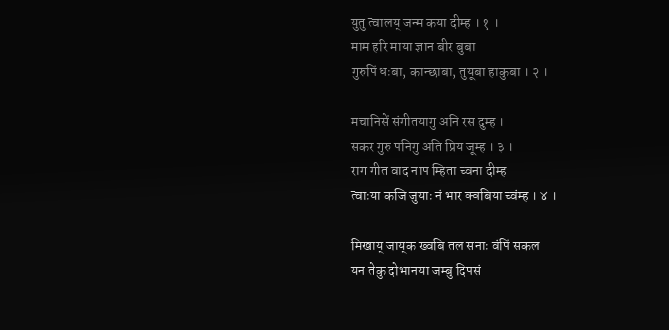युतु त्वालय्‌ जन्म कया दीम्ह । १ ।
माम हरि माया ज्ञान बीर बुबा
गुरुपिं धःबा, कान्छाबा, तुयूबा हाकुबा । २ ।

मचानिसें संगीतयागु अनि रस दुम्ह ।
सकर गुरु पनिगु अति प्रिय जूम्ह । ३ ।
राग गीत वाद नाप म्हिता च्वना दीम्ह
त्वाःया कजि जुयाः नं भार क्वबिया च्वंम्ह । ४ ।

मिखाय्‌ जाय्‌क ख्वबि तल सनाः वंपिं सकल
यन तेकु दोभानया जम्बु दिपसं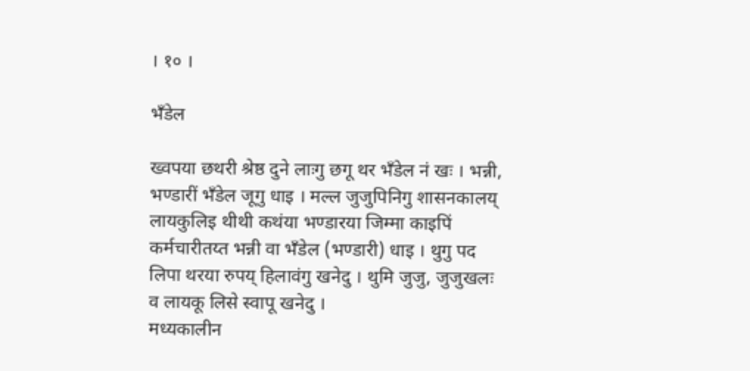। १० ।

भँडेल

ख्वपया छथरी श्रेष्ठ दुने लाःगु छगू थर भँडेल नं खः । भन्नी, भण्डारीं भँडेल जूगु धाइ । मल्ल जुजुपिनिगु शासनकालय् लायकुलिइ थीथी कथंया भण्डारया जिम्मा काइपिं कर्मचारीतय्त भन्नी वा भँडेल (भण्डारी) धाइ । थुगु पद लिपा थरया रुपय् हिलावंगु खनेदु । थुमि जुजु, जुजुखलः व लायकू लिसे स्वापू खनेदु ।
मध्यकालीन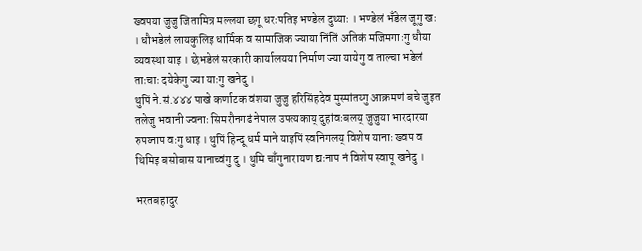ख्वपया जुजु जितामित्र मल्लया छगू धरःपतिइ भण्डेल दुथ्याः । भण्डेलं भँडेल जूगु खः । धौभडेलं लायकुलिइ धार्मिक व सामाजिक ज्याया निंतिं अतिकं मजिमगाःगु धौया व्यवस्था याइ । छेभडेलं सरकारी कार्यालयया निर्माण ज्या यायेगु व ताल्चा भडेलं ताःचाः दयेकेगु ज्या याःगु खनेदु ।
थुपिं ने.सं.४४४ पाखे कर्णाटक वंशया जुजु हरिसिंहदेव मुस्मांतय्गु आक्रमणं बचे जुइत तलेजु भवानी ज्वनाः सिमरौनगढं नेपाल उपत्यकाय् दुहांवःबलय् जुजुया भारदारया रुपय्नाप वःगु धाइ । थुपिं हिन्दू धर्म माने याइपिं स्वनिगलय् विशेष यानाः ख्वप व थिमिइ बसोबास यानाच्वंगु दु । थुमि चाँगुनारायण द्यःनाप नं विशेष स्वापू खनेदु ।

भरतबहादुर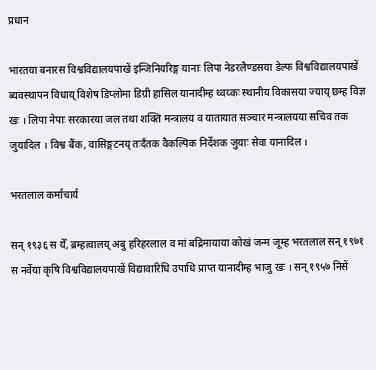प्रधान

भारतया बनारस विश्वविद्यालयपाखें इन्जिनियरिङ्ग यानाः लिपा नेडरलैण्डसया डेल्फ विश्वविद्यालयपाखें ब्यवस्थापन विधाय् विशेष डिप्लोमा डिग्री हासिल यानादीम्ह थ्वय्कः स्थानीय विकासया ज्याय् छम्ह विज्ञ खः । लिपा नेपाः सरकारया जल तथा शक्ति मन्त्रालय व यातायात सञ्चार मन्त्रालयया सचिव तक जुयादिल । विश्व बैंक, वासिङ्गटनय् तःदँतक वैकल्पिक निर्देशक जुयाः सेवा यानादिल ।

भरतलाल कर्माचार्य

सन् १९३६ स येँ, ब्रम्हत्वालय् अबु हरिहरलाल व मां बद्रिमायाया कोखं जन्म जूम्ह भरतलाल सन् १९७१ स नर्वेया कृषि विश्वविद्यालयपाखें विद्यावारिधि उपाधि प्राप्त यानादीम्ह भाजु खः । सन् १९५७ निसें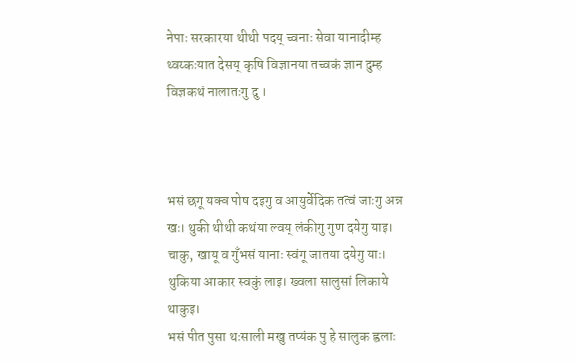नेपाः सरकारया थीथी पदय् च्वनाः सेवा यानादीम्ह थ्वय्कःयात देसय् कृषि विज्ञानया तच्वकं ज्ञान दुम्ह विज्ञकथं नालातःगु दु ।



भसं छगू यक्व पोष दइगु व आयुर्वेदिक तत्वं जाःगु अन्न खः। थुकी थीथी कथंया ल्वय् लंकीगु गुण दयेगु याइ। चाकु, खायू व गुँभसं यानाः स्वंगू जातया दयेगु याः। थुकिया आकार स्वकुं लाइ। ख्वला सालुसां लिकाये थाकुइ।
भसं पीत पुसा थःसाली मखु तप्यंक पु हे सालुक ह्वलाः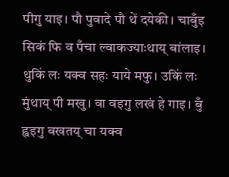पीगु याइ। पौ पुवादे पौ थें दयेकी। चाबुँइ सिकं फि व पँचा ल्वाकज्याःथाय् बांलाइ। थुकिं लः यक्व सहः याये मफु। उकिं लः मुंथाय् पी मखु। वा वइगु लखं हे गाइ। बुँ ह्वइगु बखतय् चा यक्व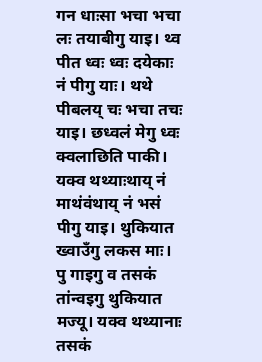गन धाःसा भचा भचा लः तयाबीगु याइ। थ्व पीत ध्वः ध्वः दयेकाः नं पीगु याः। थथे पीबलय् चः भचा तचः याइ। छध्वलं मेगु ध्वः क्वलाछिति पाकी।
यक्व थथ्याःथाय् नं माथंवंथाय् नं भसं पीगु याइ। थुकियात ख्वाउँगु लकस माः। पु गाइगु व तसकं तांन्वइगु थुकियात मज्यू। यक्व थथ्यानाः तसकं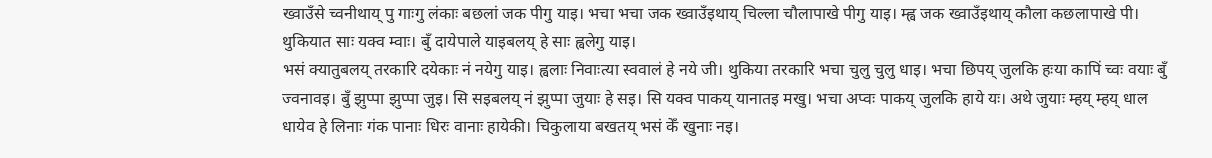ख्वाउँसे च्वनीथाय् पु गाःगु लंकाः बछलां जक पीगु याइ। भचा भचा जक ख्वाउँइथाय् चिल्ला चौलापाखे पीगु याइ। म्ह्व जक ख्वाउँइथाय् कौला कछलापाखे पी। थुकियात साः यक्व म्वाः। बुँ दायेपाले याइबलय् हे साः ह्वलेगु याइ।
भसं क्यातुबलय् तरकारि दयेकाः नं नयेगु याइ। ह्वलाः निवाःत्या स्ववालं हे नये जी। थुकिया तरकारि भचा चुलु चुलु धाइ। भचा छिपय् जुलकि हःया कापिं च्वः वयाः बुँ ज्वनावइ। बुँ झुप्पा झुप्पा जुइ। सि सइबलय् नं झुप्पा जुयाः हे सइ। सि यक्व पाकय् यानातइ मखु। भचा अप्वः पाकय् जुलकि हाये यः। अथे जुयाः म्हय् म्हय् धाल धायेव हे लिनाः गंक पानाः धिरः वानाः हायेकी। चिकुलाया बखतय् भसं केँ खुनाः नइ।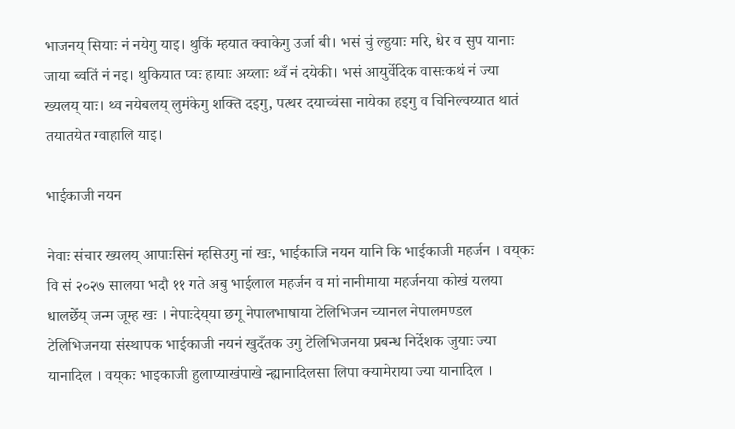भाजनय् सियाः नं नयेगु याइ। थुकिं म्हयात क्वाकेगु उर्जा बी। भसं चुं ल्हुयाः मरि, धेर व सुप यानाः जाया ब्वतिं नं नइ। थुकियात प्वः हायाः अय्लाः थ्वँ नं दयेकी। भसं आयुर्वेदिक वासःकथं नं ज्या ख्यलय् याः। थ्व नयेबलय् लुमंकेगु शक्ति दइगु, पत्थर दयाच्वंसा नायेका हइगु व चिनिल्वय्यात थातं तयातयेत ग्वाहालि याइ।

भाईकाजी नयन

नेवाः संचार ख्यलय्‌ आपाःसिनं म्हसिउगु नां खः, भाईकाजि नयन यानि कि भाईकाजी महर्जन । वय्‌कः वि सं २०२७ सालया भदौ ११ गते अबु भाईलाल महर्जन व मां नानीमाया महर्जनया कोखं यलया धालछेँय्‌ जन्म जूम्ह खः । नेपाःदेय्‌या छगू नेपालभाषाया टेलिभिजन च्यानल नेपालमण्डल टेलिभिजनया संस्थापक भाईकाजी नयनं खुदँतक उगु टेलिभिजनया प्रबन्ध निर्देशक जुयाः ज्या यानादिल । वय्‌कः भाइकाजी हुलाप्याखंपाखे न्ह्यानादिलसा लिपा क्यामेराया ज्या यानादिल ।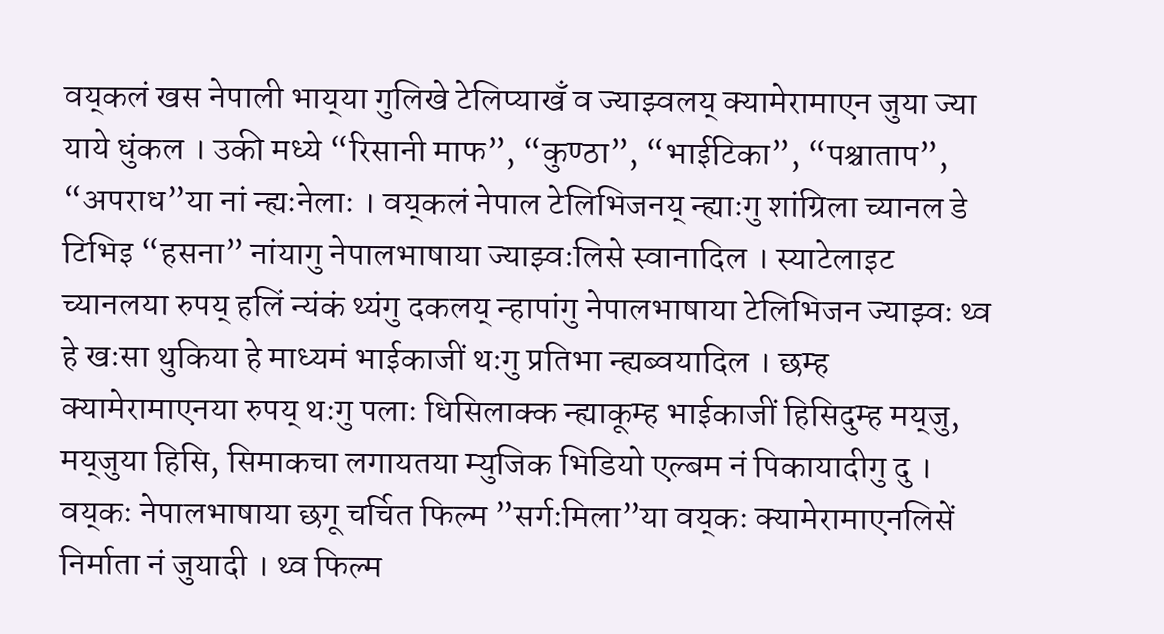वय्‌कलं खस नेपाली भाय्‌या गुलिखे टेलिप्याखँ व ज्याझ्वलय्‌ क्यामेरामाएन जुया ज्या याये धुंकल । उकी मध्ये “रिसानी माफ”, “कुण्ठा”, “भाईटिका”, “पश्चाताप”, “अपराध”या नां न्ह्यःनेलाः । वय्‌कलं नेपाल टेलिभिजनय्‌ न्ह्याःगु शांग्रिला च्यानल डे टिभिइ “हसना” नांयागु नेपालभाषाया ज्याझ्वःलिसे स्वानादिल । स्याटेलाइट च्यानलया रुपय्‌ हलिं न्यंकं थ्यंगु दकलय्‌ न्हापांगु नेपालभाषाया टेलिभिजन ज्याझ्वः थ्व हे खःसा थुकिया हे माध्यमं भाईकाजीं थःगु प्रतिभा न्ह्यब्वयादिल । छम्ह क्यामेरामाएनया रुपय्‌ थःगु पलाः धिसिलाक्क न्ह्याकूम्ह भाईकाजीं हिसिदुम्ह मय्‌जु, मय्‌जुया हिसि, सिमाकचा लगायतया म्युजिक भिडियो एल्बम नं पिकायादीगु दु । वय्‌कः नेपालभाषाया छगू चर्चित फिल्म ”सर्गःमिला”या वय्‌कः क्यामेरामाएनलिसें निर्माता नं जुयादी । थ्व फिल्म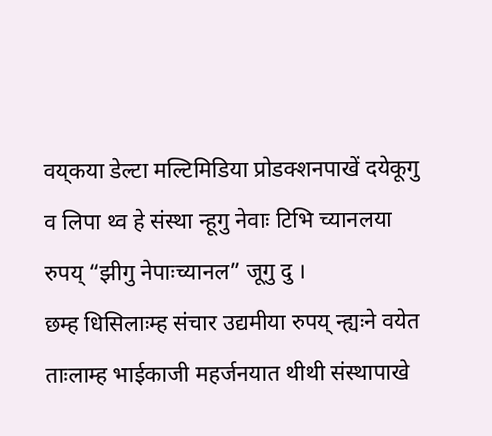वय्‌कया डेल्टा मल्टिमिडिया प्रोडक्शनपाखें दयेकूगु व लिपा थ्व हे संस्था न्हूगु नेवाः टिभि च्यानलया रुपय्‌ “झीगु नेपाःच्यानल” जूगु दु ।
छम्ह धिसिलाःम्ह संचार उद्यमीया रुपय्‌ न्ह्यःने वयेत ताःलाम्ह भाईकाजी महर्जनयात थीथी संस्थापाखे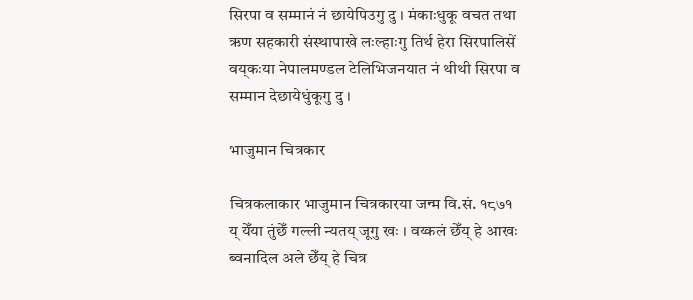सिरपा व सम्मानं नं छायेपिउगु दु । मंकाःधुकू वचत तथा ऋण सहकारी संस्थापाखे लःल्हाःगु तिर्थ हेरा सिरपालिसें वय्‌कःया नेपालमण्डल टेलिभिजनयात नं थीथी सिरपा व सम्मान देछायेधुंकूगु दु ।

भाजुमान चित्रकार

चित्रकलाकार भाजुमान चित्रकारया जन्म वि.सं. १८७१ य् येँया तुंछेँ गल्ली न्यतय् जूगु खः । वय्कलं छेँय् हे आखः ब्वनादिल अले छेँय् हे चित्र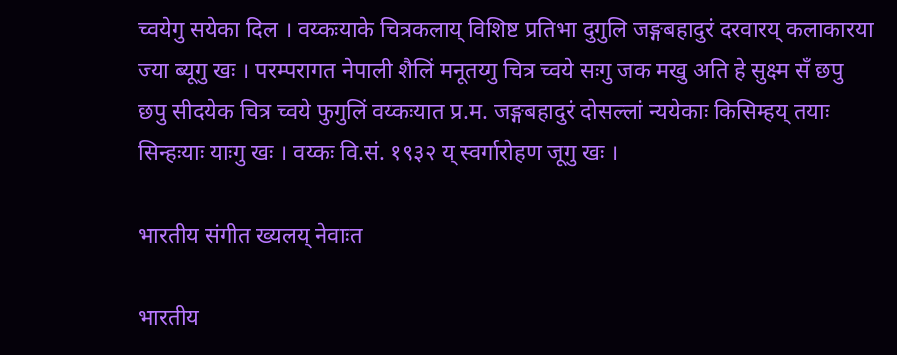च्वयेगु सयेका दिल । वय्कःयाके चित्रकलाय् विशिष्ट प्रतिभा दुगुलि जङ्गबहादुरं दरवारय् कलाकारया ज्या ब्यूगु खः । परम्परागत नेपाली शैलिं मनूतय्गु चित्र च्वये सःगु जक मखु अति हे सुक्ष्म सँ छपु छपु सीदयेक चित्र च्वये फुगुलिं वय्कःयात प्र.म. जङ्गबहादुरं दोसल्लां न्ययेकाः किसिम्हय् तयाः सिन्हःयाः याःगु खः । वय्कः वि.सं. १९३२ य् स्वर्गारोहण जूगु खः ।

भारतीय संगीत ख्यलय्‌ नेवाःत

भारतीय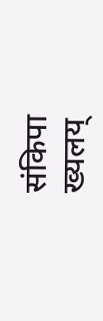संकिपा ख्यलय्‌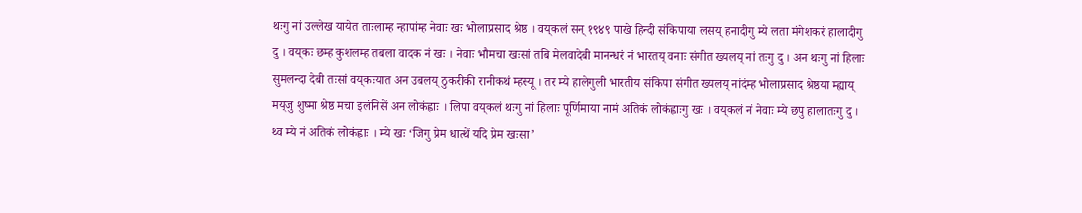थःगु नां उल्लेख यायेत ताःलाम्ह न्हापांम्ह नेवाः खः भोलाप्रसाद श्रेष्ठ । वय्‌कलं सन् १९४९ पाखे हिन्दी संकिपाया लसय्‌ हनादीगु म्ये लता मंगेशकरं हालादीगु दु । वय्‌कः छम्ह कुशलम्ह तबला वादक नं खः । नेवाः भौमचा खःसां तबि मेलवादेबी मानन्धरं नं भारतय्‌ वनाः संगीत ख्यलय्‌ नां तःगु दु । अन थःगु नां हिलाः सुमलन्दा देबी तःसां वय्‌कःयात अन उबलय्‌ ठुकरीकी रानीकथं म्हस्यू । तर म्ये हालेगुली भारतीय संकिपा संगीत ख्यलय्‌ नांदंम्ह भोलाप्रसाद श्रेष्ठया म्ह्याय्‌ मय्‌जु शुष्मा श्रेष्ठ मचा इलंनिसें अन लोकंह्वाः । लिपा वय्‌कलं थःगु नां हिलाः पूर्णिमाया नामं अतिकं लोकंह्वाःगु खः । वय्‌कलं नं नेवाः म्ये छपु हालातःगु दु । थ्व म्ये नं अतिकं लोकंह्वाः । म्ये खः ‘जिगु प्रेम धात्थें यदि प्रेम खःसा’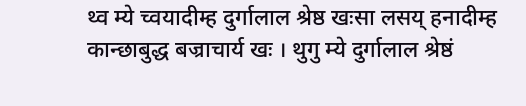थ्व म्ये च्वयादीम्ह दुर्गालाल श्रेष्ठ खःसा लसय्‌ हनादीम्ह कान्छाबुद्ध बज्राचार्य खः । थुगु म्ये दुर्गालाल श्रेष्ठं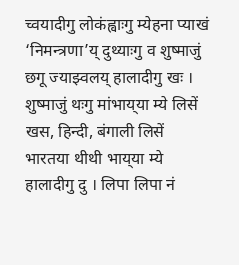च्वयादीगु लोकंह्वाःगु म्येहना प्याखं ‘निमन्त्रणा’य्‌ दुथ्याःगु व शुष्माजुं छगू ज्याझ्वलय्‌ हालादीगु खः । शुष्माजुं थःगु मांभाय्‌या म्ये लिसें खस, हिन्दी, बंगाली लिसें भारतया थीथी भाय्‌या म्ये हालादीगु दु । लिपा लिपा नं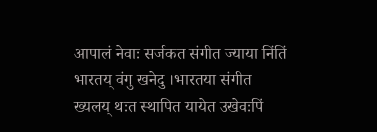आपालं नेवाः सर्जकत संगीत ज्याया निंतिं भारतय्‌ वंगु खनेदु ।भारतया संगीत ख्यलय्‌ थःत स्थापित यायेत उखेवःपिं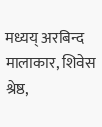मध्यय्‌ अरबिन्द मालाकार, शिवेस श्रेष्ठ,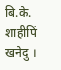बि.के. शाहीपिं खनेदु ।